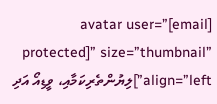[avatar user=”[email protected]” size=”thumbnail” align=”left”]ލިޔުންތެރިކަމާއި، ވީޑިއޯ އަދި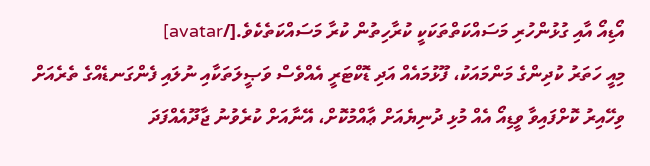އޯޑިއޯ އާއި ގުޅުންހުރި މަސައްކަތްތަކަކީ ކުރާހިތުން ކުރާ މަސައްކަތެކެވެ.[/avatar]
މިއީ ހަތަރު ކުދިންގެ މަންމައަކު، ފޫޅުމައެއް އަދި ޑޮކްޓަރީ އެއްވެސް ވަޞީލަތަކާއި ނުލައި ފެންގަނޑެއްގެ ތެރެއަށް ވިހޭއިރު ކޮށްފައިވާ ވީޑިއޯ އެއް މުޅި ދުނިޔެއަށް ޢާއްމުކޮށް، އޭނާއަށް ކުރެވުނު ޖާދޫއެއްފަދަ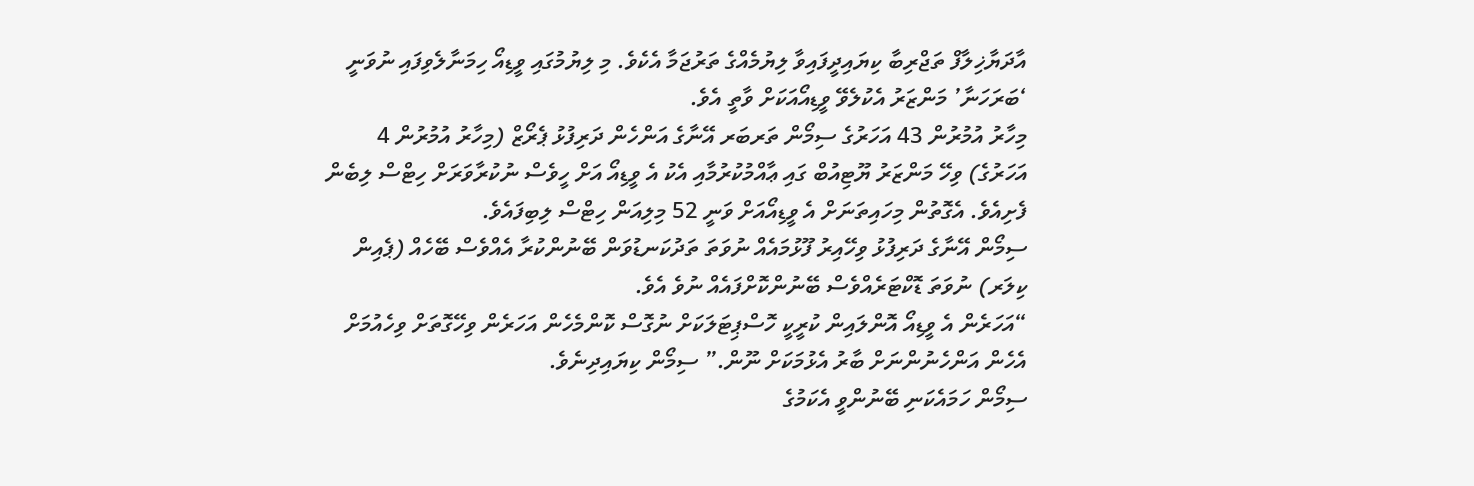އާދަޔާޚިލާފް ތަޖްރިބާ ކިޔައިދީފައިވާ ލިޔުމެއްގެ ތަރުޖަމާ އެކެވެ. މި ލިޔުމުގައި ވީޑިއޯ ހިމަނާލެވިފައި ނުވަނީ ‘ބަރަހަނާ’ މަންޒަރު އެކުލެވޭ ވީޑިއޯއަކަށް ވާތީ އެވެ.
މިހާރު އުމުރުން 43 އަހަރުގެ ސިމޯން ތަރބަރ އޭނާގެ އަންހެން ދަރިފުޅު ޕެރޯޒް (މިހާރު އުމުރުން 4 އަހަރުގެ) ވިހޭ މަންޒަރު ޔޫޓިއުބް ގައި ޢާއްމުކުރުމާއި އެކު އެ ވީޑިއޯ އަށް ހީވެސް ނުކުރާވަރަށް ހިޓްސް ލިބެން ފެށިއެވެ. އެގޮތުން މިހައިތަނަށް އެ ވީޑިއޯއަށް ވަނީ 52 މިލިއަން ހިޓްސް ލިބިފައެވެ.
ސިމޯން އޭނާގެ ދަރިފުޅު ވިހޭއިރު ފޫޅުމައެއް ނުވަތަ ތަދުކަނޑުވަން ބޭނުންކުރާ އެއްވެސް ބޭހެއް (ޕެއިން ކިލަރ) ނުވަތަ ޑޮކްޓަރެއްވެސް ބޭނުންކޮށްފައެއް ނުވެ އެވެ.
“އަހަރެން އެ ވީޑިއޯ އޮންލައިން ކުރީކީ ހޮސްޕިޓަލަކަށް ނުގޮސް ކޮންމެހެން އަހަރެން ވިހޭގޮތަށް ވިހެއުމަށް އެހެން އަންހެނުންނަށް ބާރު އެޅުމަކަށް ނޫން.” ސިމޯން ކިޔައިދިނެވެ.
ސިމޯން ހަމައެކަނި ބޭނުންވީ އެކަމުގެ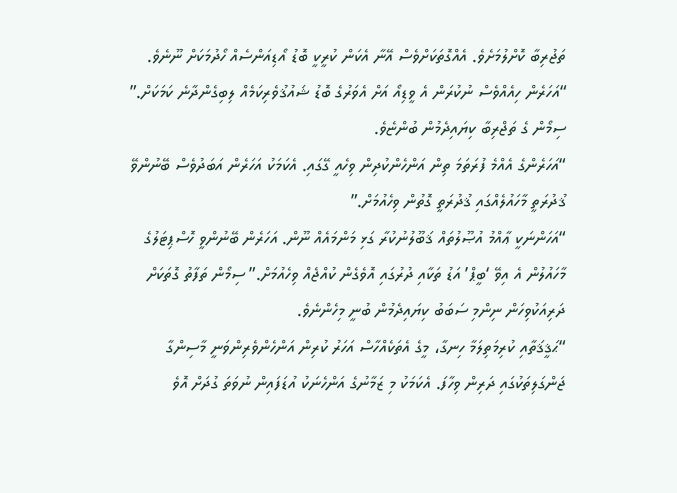ތަޖުރިބާ ކޮށްލުމަށެވެ. އެއްގޮތަކަށްވެސް އޭނާ އެކަން ކުރީކީ ބޮޑު އޯޑިއަންސެއް ހޯދުމަކަށް ނޫނެވެ.
“އަހަރެން ހިއެއްވެސް ނުކުރަން އެ ވީޑިއޯ އަށް އެވަރުގެ ބޮޑު ޝައުޤުވެރިކަމެއް ލިބިގެންދާނެ ކަމަކަށް.” ސިމޯން ގެ ތަޖްރިބާ ކިޔައިދެމުން ބުންޏެވެ.
“އަހަރެންގެ އެއްމެ ފުރަތަމަ ތިން އަންހެންކުދިން ވިހެއީ ގޭގައި. އެކަމަކު އަހަރެން އަބަދުވެސް ބޭނުންވޭ ޤުދުރަތީ މާހައުލެއްގައި ޤުދުރަތީ ގޮތުން ވިހެއުމަށް.”
“އަހަންނަކީ ޢާއްމު އުޞޫލުތައް ޤަބޫލުނުކުރާ ގަޅި މަންމައެއް ނޫން. އަހަރެން ބޭނުންވީ ހޮސްޕިޓަލުގެ މާހައުލުން އެ އިވޭ ‘ބީޕް’ އަޑު ތަކާއި ދުރުގައި އޮވެގެން ކުއްޖެއް ވިހެއުމަށް.” ސިމޯން ތަފާތު ގޮތަކަށް ދަރިއަކުވިހަން ނިންމި ސަބަބު ކިޔައިދެމުން ބުނީ މިހެންނެވެ.
“ޙަޤީޤަތާއި ކުރިމަތިލަމާ ހިނގާ، މީގެ އެތަކެއްހާސް އަހަރު ކުރިން އަންހެންވެރިންވަނީ މާސިންގާ ޖަންގަލިތަކުގައި ދަރިން ވިހާފަ. އެކަމަކު މި ޒަމާނުގެ އަންހެނަކު އުޑަފައިން ނުވަތަ ގުދަށް އޮވެ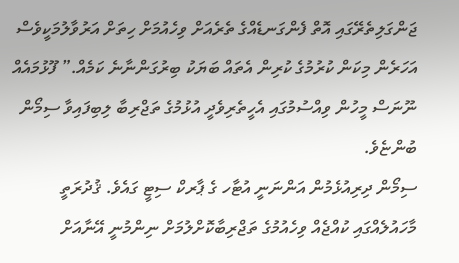ޖަންގަލިތެރޭގައި އޮތް ފެންގަނޑެއްގެ ތެރެއަށް ވިހެއުމަށް ހިތަށް އަރުވާލުމަކީވެސް އަހަރެން މިކަން ކުރުމުގެ ކުރިން އެތައް ބަޔަކު ބިރުގަންނާނެ ކަމެއް.” ފޫޅުމައެއް ނޫނަސް މީހުން ވިއްސުމުގައި އެހީތެރިވެދީ އުޅުމުގެ ތަޖްރިބާ ލިބިފައިވާ ސިމޯން ބުންޏެވެ.
ސިމޯން ދިރިއުޅެމުން އަންނަނީ އުޓާހ ގެ ޕާރކް ސިޓީ ގައެވެ. ޤުދުރަތީ މާހައުލެއްގައި ކުއްޖެއް ވިހެއުމުގެ ތަޖްރިބާކޮށްލުމަށް ނިންމުނީ އޭނާއަށް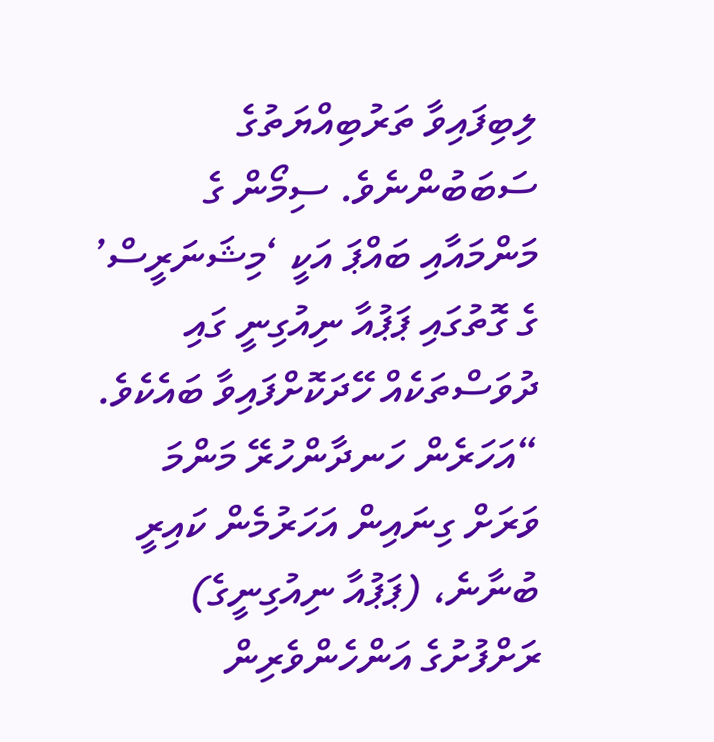ލިބިފައިވާ ތަރުބިއްޔަތުގެ ސަބަބުންނެވެ. ސިމޯން ގެ މަންމައާއި ބައްޕަ އަކީ ‘މިޝަނަރީސް’ ގެ ގޮތުގައި ޕަޕުއާ ނިއުގިނީ ގައި ދުވަސްތަކެއް ހޭދަކޮށްފައިވާ ބައެކެވެ.
“އަހަރެން ހަނދާންހުރޭ މަންމަ ވަރަށް ގިނައިން އަހަރުމެން ކައިރީ ބުނާނެ، (ޕަޕުއާ ނިއުގިނީގެ) ރަށްފުށުގެ އަންހެންވެރިން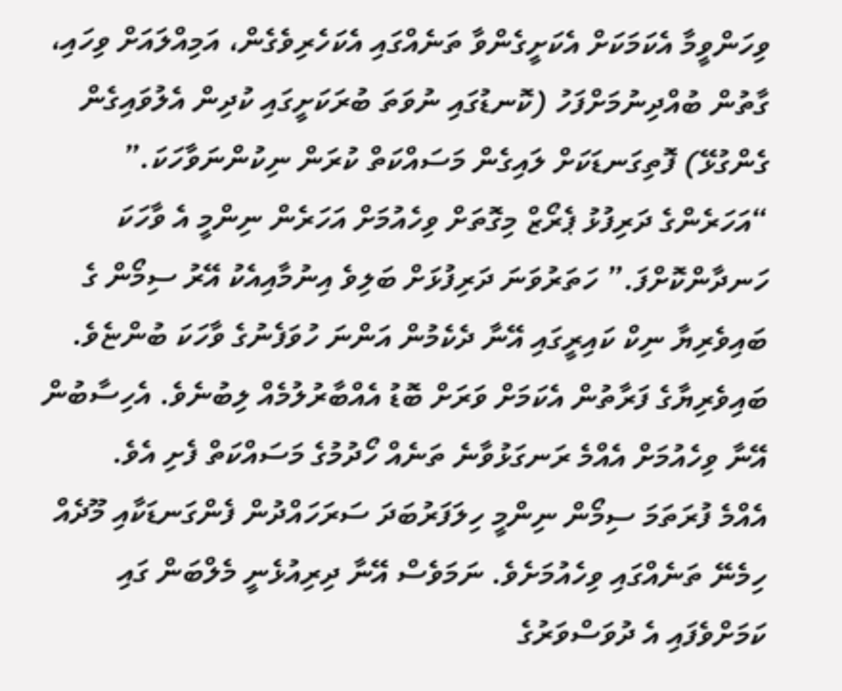ވިހަންވީމާ އެކަމަކަށް އެކަށީގެންވާ ތަނެއްގައި އެކަހެރިވެގެން، އަމިއްލައަށް ވިހައި، ގާތުން ބުއްދިނުމަށްފަހު (ކޮނޑުގައި ނުވަތަ ބުރަކަށީގައި ކުދިން އެލުވައިގެން ގެންގުޅޭ) ފޮތިގަނޑަކަށް ލައިގެން މަސައްކަތް ކުރަން ނިކުންނަވާހަކަ.”
“އަހަރެންގެ ދަރިފުޅު ޕެރޯޒް މިގޮތަށް ވިހެއުމަށް އަހަރެން ނިންމީ އެ ވާހަކަ ހަނދާންކޮށްފަ.” ހަތަރުވަނަ ދަރިފުޅަށް ބަލިވެ އިނުމާއިއެކު އޭރު ސިމޯން ގެ ބައިވެރިޔާ ނިކް ކައިރީގައި އޭނާ ދެކެމުން އަންނަ ހުވަފެނުގެ ވާހަކަ ބުންޏެވެ. ބައިވެރިޔާގެ ފަރާތުން އެކަމަށް ވަރަށް ބޮޑު އެއްބާރުލުމެއް ލިބުނެވެ. އެހިސާބުން އޭނާ ވިހެއުމަށް އެއްމެ ރަނގަޅުވާނެ ތަނެއް ހޯދުމުގެ މަސައްކަތް ފެށި އެވެ.
އެއްމެ ފުރަތަމަ ސިމޯން ނިންމީ ހިލަފަރުބަދަ ސަރަހައްދުން ފެންގަނޑަކާއި މޫދެއް ހިމެނޭ ތަނެއްގައި ވިހެއުމަށެވެ. ނަމަވެސް އޭނާ ދިރިއުޅެނީ މެލްބަން ގައި ކަމަށްވެފައި އެ ދުވަސްވަރުގެ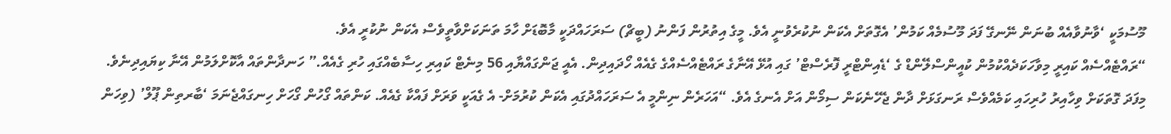މޫސުމަކީ ‘ވާނުވާއެއް ބުނަން ނޭނގޭ ފަދަ މޫސުމެއް ކަމުން’ އެގޮތަށް އެކަން ނުކުރެވުނީ އެވެ. މީގެ އިތުރުން ފަންނު (ބީޗް) ސަރަހައްދަކީ މާބޮޑަށް ހާމަ ތަނަކަށްވާތީވެސް އެކަން ނުކުރީ އެވެ.
“ރައްޓެއްސެއް ކައިރީ މިވާހަކަދެއްކުމުން ކުއީންސްލޭންޑް ގެ ‘ޑެއިންޓްރީ ފޮރެސްޓް’ ގައި އުޅޭ އޭނާގެ ރައްޓެއްސެއްގެ ގެއެއް ހޯދައިދިން. އެއީ ޖަންގައްޔާއި 56 މިނެޓް ކައިރި ހިސާބެއްގައި ހުރި ގެއެއް.” ހަނދާންތައް އާކޮށްލަމުން އޭނާ ކިޔައިދިނެވެ.
މިފަދަ ގޮތަކަށް ވިހާއިރު ހުރިހައި ކަމެއްވެސް ރަނގަޅަށް ދާން ޖެހޭނެކަން ސިމޯން އަށް އެނގެ އެވެ. “އަހަރެން ނިންމީ އެ ސަރަހައްދުގައި އެކަން ކުރުމަށް- އެ ގެއަކީ ވަރަށް ފައްކާ ގެއެއް. ކަންތައް ގޯހުން ގޯހަށް ހިނގައްޖެނަމަ ‘ބާރތިން ޕޫލް’ (ވިހަން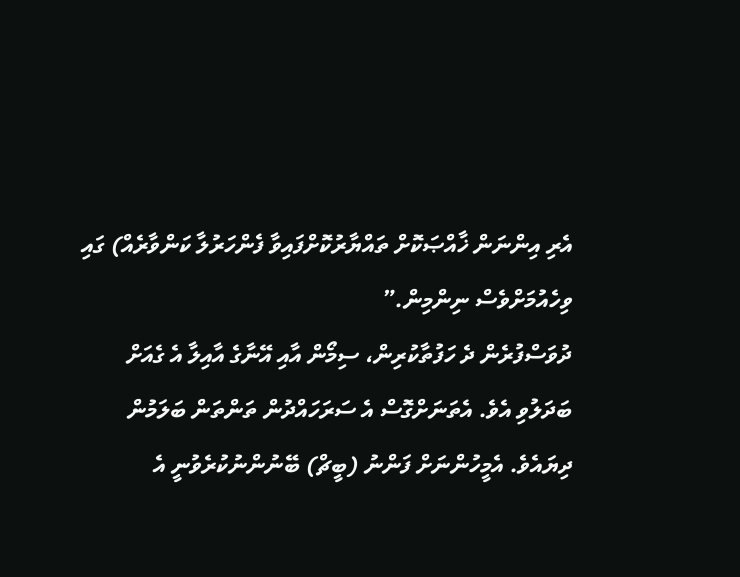އެރި އިންނަން ޚާއްޞަކޮށް ތައްޔާރުކޮށްފައިވާ ފެންހަރުލާ ކަންވާރެއް) ގައި ވިހެއުމަށްވެސް ނިންމިން.”
ދުވަސްފުރެން ދެ ހަފުތާކުރިން، ސިމޯން އާއި އޭނާގެ އާއިލާ އެ ގެއަށް ބަދަލުވި އެވެ. އެތަނަށްގޮސް އެ ސަރަހައްދުން ތަންތަން ބަލަމުން ދިޔައެވެ. އެމީހުންނަށް ފަންނު (ބީޗް) ބޭނުންނުކުރެވުނީ އެ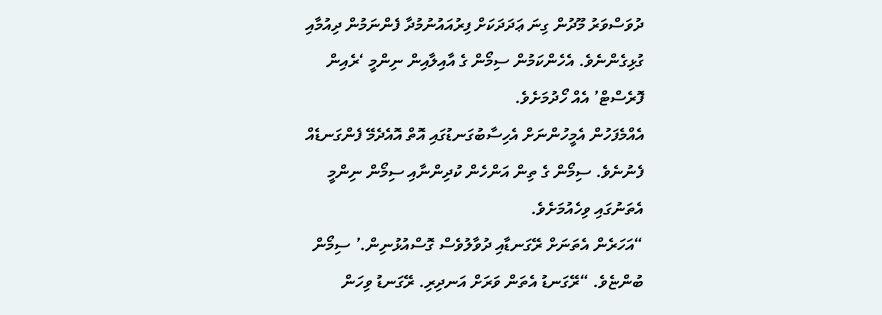ދުވަސްވަރު މޫދުން ގިނަ ޢަދަދަކަށް ފިރުއައުނުމުދާ ފެންނަމުން ދިއުމާއި ގުޅިގެންނެވެ. އެހެންކަމުން ސިމޯން ގެ އާއިލާއިން ނިންމީ ‘ރެއިން ފޮރެސްޓް’ އެއް ހޯދުމަށެވެ.
އެއްމެފަހުން އެމީހުންނަށް އެހިސާބުގަނޑުގައި އޮތް އޮއެދެމޭ ފެންގަނޑެއް ފެނުނެވެ. ސިމޯން ގެ ތިން އަންހެން ކުދިންނާއި ސިމޯން ނިންމީ އެތަނުގައި ވިހެއުމަށެވެ.
“އަހަރެން އެތަނަށް ރޭގަނޑާއި ދުވާލުވެސް ގޮސްއުޅުނިން.’ ސިމޯން ބުންޏެވެ. “ރޭގަނޑު އެތަން ވަރަށް އަނދިރި. ރޭގަނޑު ވިހަން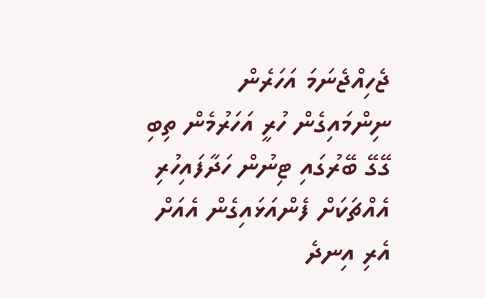ޖެހިއްޖެނަމަ އަހަރެން ނިންމައިގެން ހުރީ އަހަރުމެން ތިބި ގޭގޭ ބޭރުގައި ޓިނުން ހަދާފައިހުރި އެއްޗަކަށް ފެންއަޅައިގެން އެއަށް އެރި އިނދެ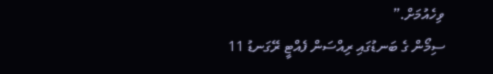ވިހެއުމަށް.”
ސިމޯން ގެ ބަނޑުގައި ރިއްސަން ފެއްޓީ ރޭގަނޑު 11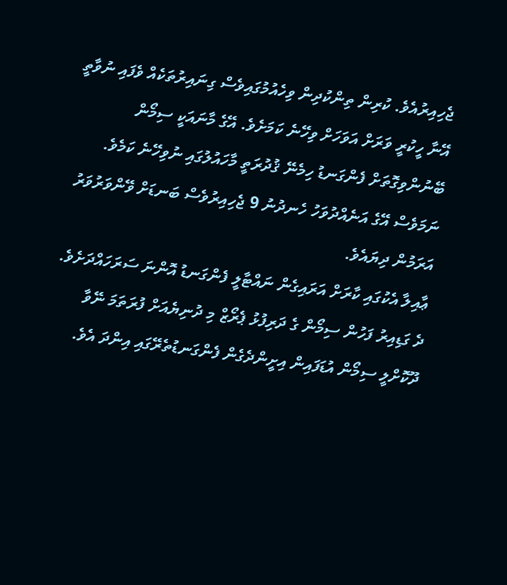ޖެހިއިރުއެވެ. ކުރިން ތިންކުދިން ވިހެއުމުގައިވެސް ގިނައިރުތަކެއް ވެފައި ނުވާތީ އޭނާ ހީކުރީ ވަރަށް އަވަހަށް ވިހޭނެ ކަމަށެވެ. އޭގެ މާނައަކީ ސިމޯން ބޭނުންވިގޮތަށް ފެންގަނޑު ހިމެނޭ ޤުދުރަތީ މާހައުލުގައި ނުވިހޭނެ ކަމެވެ. ނަމަވެސް އޭގެ އަނެއްދުވަހު ހެނދުނު 9 ޖެހިއިރުވެސް ބަނޑަށް ވޭންވަރުވަރު އަރަމުން ދިޔައެވެ.
ޢާއިލާ އެކުގައި ކާރަށް އަރައިގެން ނައްޓާލީ ފެންގަނޑު އޮންނަ ސަރަހައްދަށެވެ. ދެ ގަޑިއިރު ފަހުން ސިމޯން ގެ ދަރިފުޅު ޕެރޯޒް މި ދުނިޔެއަށް ފުރަތަމަ ނޭވާ ދޫކޮށްލީ ސިމޯން އުޑަފައިން އިށީންދެގެން ފެންގަނޑުތެރޭގައި އިންދަ އެވެ.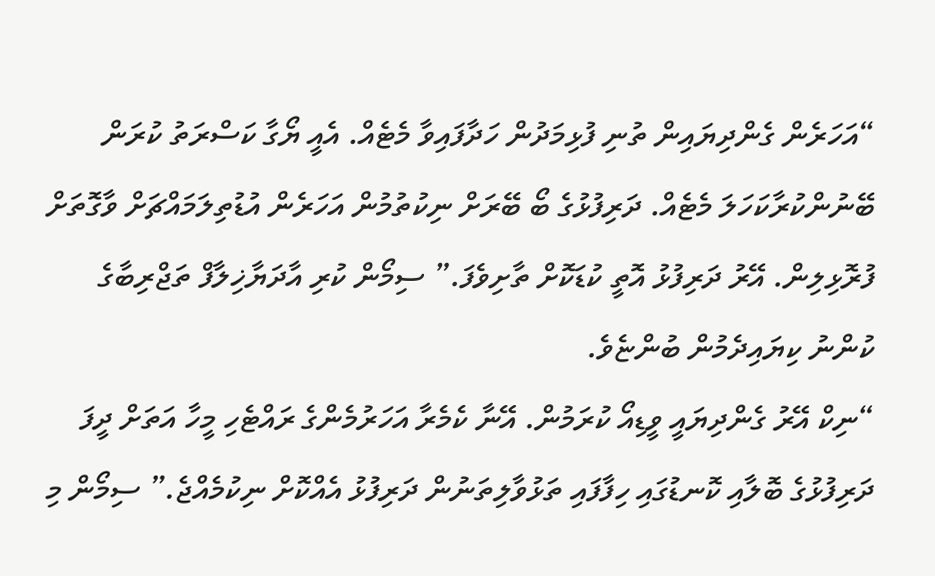“އަހަރެން ގެންދިޔައިން ތުނި ފުޅިމަދުން ހަދާފައިވާ މެޓެއް. އެއީ ޔޯގާ ކަސްރަތު ކުރަން ބޭނުންކުރާކަހަލަ މެޓެއް. ދަރިފުޅުގެ ބޯ ބޭރަށް ނިކުތުމުން އަހަރެން އުޑުތިލަމައްޗަށް ވާގޮތަށް ފުރޮޅިލިން. އޭރު ދަރިފުޅު އޮތީ ކުޑަކޮށް ތާށިވެފަ.” ސިމޯން ކުރި އާދަޔާޚިލާފް ތަޖްރިބާގެ ކުންނު ކިޔައިދެމުން ބުންޏެވެ.
“ނިކް އޭރު ގެންދިޔައީ ވީޑިއޯ ކުރަމުން. އޭނާ ކެމެރާ އަހަރުމެންގެ ރައްޓެހި މީހާ އަތަށް ދީފަ ދަރިފުޅުގެ ބޮލާއި ކޮނޑުގައި ހިފާފައި ތަޅުވާލިތަނުން ދަރިފުޅު އެއްކޮށް ނިކުމެއްޖެ.” ސިމޯން މި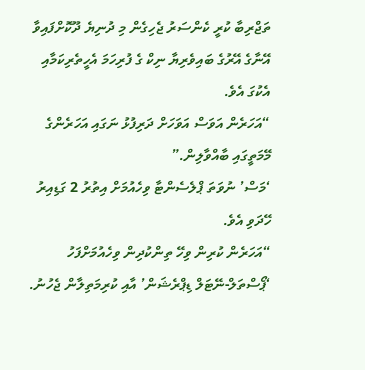ތަޖްރިބާ ކުރީ ކެންސަރު ޖެހިގެން މި ދުނިޔެ ދޫކޮށްފައިވާ އޭނާގެ އޭރުގެ ބައިވެރިޔާ ނިކް ގެ ފުރިހަމަ އެހީތެރިކަމާއި އެކުގަ އެވެ.
“އަހަރެން އަވަސް އަވަހަށް ދަރިފުޅު ނަގައި އަހަރެންގެ މޭމަތީގައި ބާއްވާލިން.”
‘މަސް’ ނުވަތަ ޕްލެސެންޓާ ވިހެއުމަށް އިތުރު 2 ގަޑިއިރު ހޭދަވި އެވެ.
“އަހަރެން ކުރިން ވިހޭ ތިންކުދިން ވިހެއުމަށްފަހު ‘ޕޯސްތަލް-ނޭޓަލް ޑިޕްރެޝަން’ އާއި ކުރިމަތިލާން ޖެހުނު.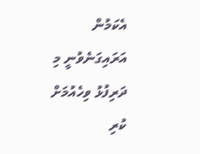އެކަމުން އަރައިގަނެވުނީ މި ދަރިފުޅު ވިހެއުމަށް ކުރި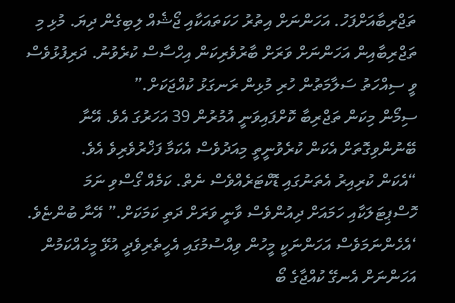ތަޖްރިބާއަށްފަހު. އަހަންނަށް އިތުރު ހަކަތައަކާއި ޖޯޝެއް ލިބިގެން ދިޔަ. މުޅި މި ތަޖްރިބާއިން އަހަންނަށް ވަރަށް ބާރުވެރިކަން އިހްސާސް ކުރެވުނު. ދަރިފުޅުވެސް ވީ ސިއްހަތު ސަލާމަތުން ހުރި މުޅިން ރަނގަޅު ކުއްޖަކަށް.”
ސިމޯން މިކަން ތަޖްރިބާ ކޮށްފައިވަނީ އުމުރުން 39 އަހަރުގަ އެވެ. އޭނާ ބޭނުންވިގޮތަށް އެކަން ކުރެވުނީތީ މިއަދުވެސް އެކަމާ ފަޚްރުވެރިވެ އެވެ.
“އެކަން ކުރިއިރު އެތަނުގައި ޑޮކްޓަރެއްވެސް ނެތް. ކަމެއް ގޯސްވި ނަމަ ހޮސްޕިޓަލަކާއި ހަމައަށް ދިއުންވެސް ވާނީ ވަރަށް ދަތި ކަމަކަށް.” އޭނާ ބުންޏެވެ.
‘އެހެންނަމަވެސް އަހަންނަކީ މީހުން ވިއްސުމުގައި އެހީތެރިވެދީ އުޅޭ މީހެއްކަމުން އަހަންނަށް އެނގޭ ކުއްޖާގެ ބޯ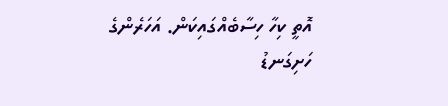އޮތީ ކިހާ ހިސާބެއްގައިކަން. އަހަރެންގެ ހަށިގަނޑު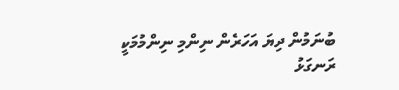ބުނަމުން ދިޔަ އަހަރެން ނިންމި ނިންމުމަކީ ރަނގަޅު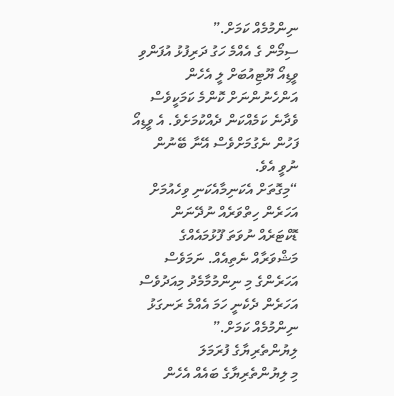ނިންމުމެއް ކަމަށް.”
ސިމޯން ގެ އެއްމެ ހަގު ދަރިފުޅު އުފަންވި ވީޑިއޯ ޔޫޓިއުބަށް ލީ އެހެން އަންހެނުންނަށް ކޮންމެ ކަމަކީވެސް ވެދާނެ ކަމެއްކަން ދެއްކުމަށެވެ. އެ ވީޑިއޯ ފަހުން ނެގުމަށްވެސް އޭނާ ބޭނުން ނުވީ އެވެ.
“މިގޮތަށް އެކަނިމާއެކަނި ވިހެއުމަށް އަހަރެން ހިތްވަރެއް ނުދޭނަން ޑޮކްޓަރެއް ނުވަތަ ފޫޅުމައެއްގެ މަޝްވަރާއް ނެތިއެއް. ނަމަވެސް އަހަރެންގެ މި ނިންމުމާމެދު މިއަދުވެސް އަހަރެން ދެކެނީ ހަމަ އެއްމެ ރަނގަޅު ނިންމުމެއް ކަމަށް.”
ލިޔުންތެރިޔާގެ ފުރަމަލަ
މި ލިޔުންތެރިޔާގެ ބައެއް އެހެން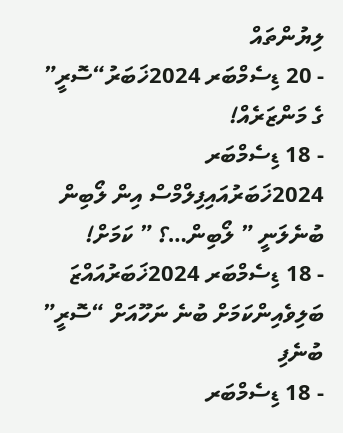ލިޔުންތައް
- 20 ޑިސެމްބަރ 2024ޚަބަރު“ސޮރީ” ގެ މަންޒަރެއް!
- 18 ޑިސެމްބަރ 2024ޚަބަރުއައިފިލްމްސް އިން ލޯބިން ބުނެލަނީ ” ލޯބިން…؟ ” ކަމަށް!
- 18 ޑިސެމްބަރ 2024ޚަބަރުއައްޒަ ބަލިވެއިންކަމަށް ބުނެ ނަހޫއަށް “ސޮރީ” ބުނެފި
- 18 ޑިސެމްބަރ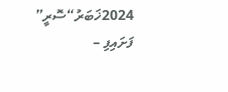2024ޚަބަރު“ސޮރީ” ފަށައިފި –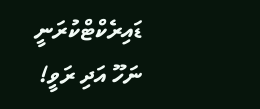ޑައިރެކްޓްކުރަނީ ނަހޫ އަދި ރަވީ!